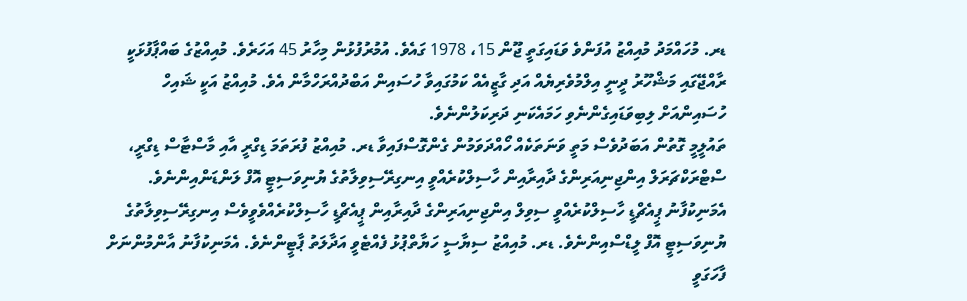ޑރ. މުހައްމަދު މުއިއްޒު އުފަންވެ ވަޑައިގަތީ ޖޫން 15، 1978 ގައެވެ. އުމުރުފުޅުން މިހާރު 45 އަހަރެވެ. މުއިއްޒުގެ ބައްޕާފުޅަކީ ރާއްޖޭގައި މަޝްހޫރު ދީނީ އިލްމުވެރިޔެއް އަދި ގާޒީއެއް ކަމުގައިވާ ހުސައިން އަބްދުއްރަހްމާން އެވެ. މުއިއްޒު އަކީ ޝައިހް ހުސައިންއަށް ލިބިވަޑައިގެންނެވި ހަމައެކަނި ދަރިކަލުންނެވެ.
ތައުލީމީ ގޮތުން އަބަދުވެސް މަތީ ވަނަތަކެއް ހޯއްދަވަމުން ގެންގޮސްފައިވާ ޑރ. މުއިއްޒު ފުރަތަމަ ޑިގްރީ އާއި މާސްޓާސް ޑިގްރީ، ސްޓްރަކްޗަރަލް އިންޖިނިއަރިންގެ ދާއިރާއިން ހާސިލްކުރެއްވީ އިނގިރޭސިވިލާތުގެ ޔުނިވަސިޓީ އޮފް ލަންޑަންއިންނެވެ. އެމަނިކުފާނު ޕީއެޗްޑީ ހާސިލްކުރެއްވީ ސިވިލް އިންޖިނިއަރިންގެ ދާއިރާއިން ޕީއެޗްޑީ ހާސިލްކުރެއްވެވީވެސް އިނގިރޭސިވިލާތުގެ ޔުނިވަސިޓީ އޮފް ލީޑްސްއިންނެވެ. ޑރ. މުއިއްޒު ސިޔާސީ ހަޔާތްޕުޅު ފެއްޓެވީ އަދާލަތު ޕާޓީންނެވެ. އެމަނިކުފާނު އާންމުންނަށް ފާހަގަވީ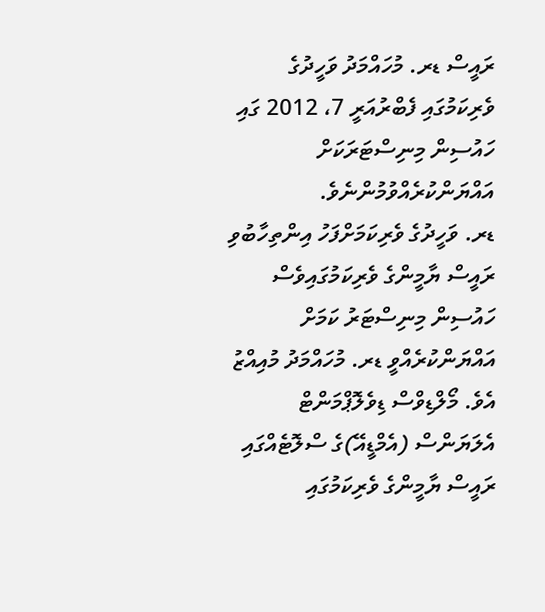ރައީސް ޑރ. މުހައްމަދު ވަހީދުގެ ވެރިކަމުގައި ފެބްރުއަރީ 7، 2012 ގައި ހައުސިން މިނިސްޓަރަކަށް އައްޔަންކުރެއްވުމުންނެވެ.
ޑރ. ވަހީދުގެ ވެރިކަމަށްފަހު އިންތިހާބުވި ރައީސް ޔާމީންގެ ވެރިކަމުގައިވެސް ހައުސިން މިނިސްޓަރު ކަމަށް އައްޔަންކުރެއްވީ ޑރ. މުހައްމަދު މުއިއްޒު އެވެ. މޯލްޑިވްސް ޑިވެލޮޕްމަންޓް އެލަޔަންސް (އެމްޑީއޭ)ގެ ސްލޮޓެއްގައި ރައީސް ޔާމީންގެ ވެރިކަމުގައި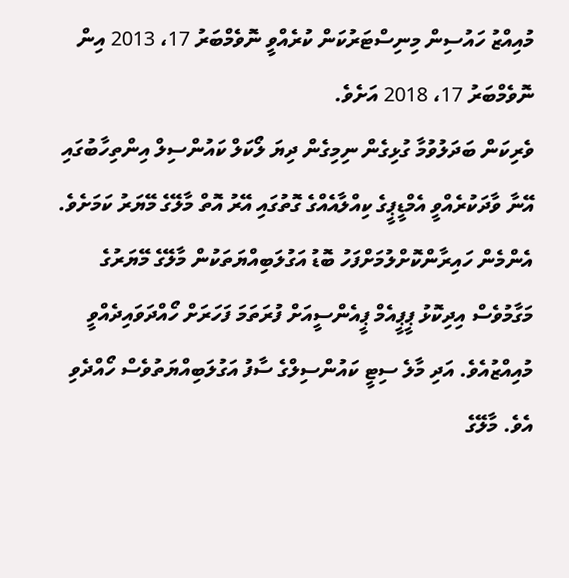މުއިއްޒު ހައުސިން މިނިސްޓަރުކަން ކުރެއްވީ ނޮވެމްބަރު 17، 2013 އިން ނޮވެމްބަރު 17، 2018 އަށެވެ.
ވެރިކަން ބަދަލުވުމާ ގުޅިގެން ނިމިގެން ދިޔަ ލޯކަލް ކައުންސިލް އިންތިހާބުގައި އޭނާ ވާދަކުރެއްވީ އެމްޑީޕީގެ ކިއްލާއެއްގެ ގޮތުގައި އޭރު އޮތް މާލޭގެ މޭޔަރު ކަމަށެވެ. އެންމެން ހައިރާންކޮށްލުމަށްފަހު ބޮޑު އަގުލަބިއްޔަތަކުން މާލޭގެ މޭޔަރުގެ މަގާމުވެސް އިދިކޮޅު ޕީޕީއެމް ޕީއެންސީއަށް ފުރަތަމަ ފަހަރަށް ހޯއްދަވައިދެއްވީ މުއިއްޒުއެވެ. އަދި މާލެ ސިޓީ ކައުންސިލްގެ ސާފު އަގުލަބިއްޔަތުވެސް ހޯއްދެވި އެވެ. މާލޭގެ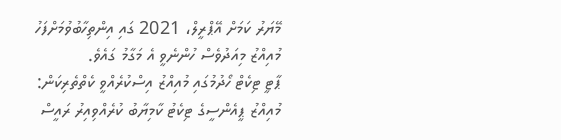މޭޔަރު ކަމަށް އޭޕްރީލް، 2021 ގައި އިންތިހާބުވުމަށްފަހު މުއިއްޒު މިއަދުވެސް ހުންނެވީ އެ މަގާމު ގައެވެ.
ޕާޓީ ޓިކެޓް ހޯދުމުގައި މުއިއްޒު އިސްކުރެއްވީ ކެތްތެރިކަން:
މުއިއްޒު ޕީއެންސީގެ ޓިކެޓު ކާމިޔާބު ކުރެއްވިއިރު ރައީސް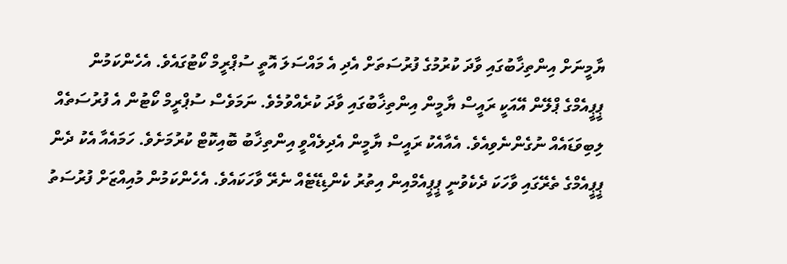ޔާމީނަށް އިންތިޚާބުގައި ވާދަ ކުރުމުގެ ފުރުސަތަށް އެދި އެ މައްސަލަ އޮތީ ސުޕްރީމް ކޯޓުގައެވެ. އެހެންކަމުން ޕީޕީއެމްގެ ޕްލޭން އޭއަކީ ރައީސް ޔާމީން އިންތިޚާބުގައި ވާދަ ކުރެއްވުމެވެ. ނަމަވެސް ސުޕްރީމް ކޯޓުން އެ ފުރުސަތެއް ލިބިވަޑައެއް ނުގެންނެވިއެވެ. އެއާއެކު ރައީސް ޔާމީން އެދިލެއްވީ އިންތިޚާބު ބޮއިކޮޓް ކުރުމަށެވެ. ހަމައެއާ އެކު ދެން ޕީޕީއެމްގެ ތެރޭގައި ވާހަކަ ދެކެވުނީ ޕީޕީއެމްއިން އިތުރު ކެންޑިޑޭޓެއް ނެރޭ ވާހަކައެވެ. އެހެންކަމުން މުއިއްޒަށް ފުރުސަތު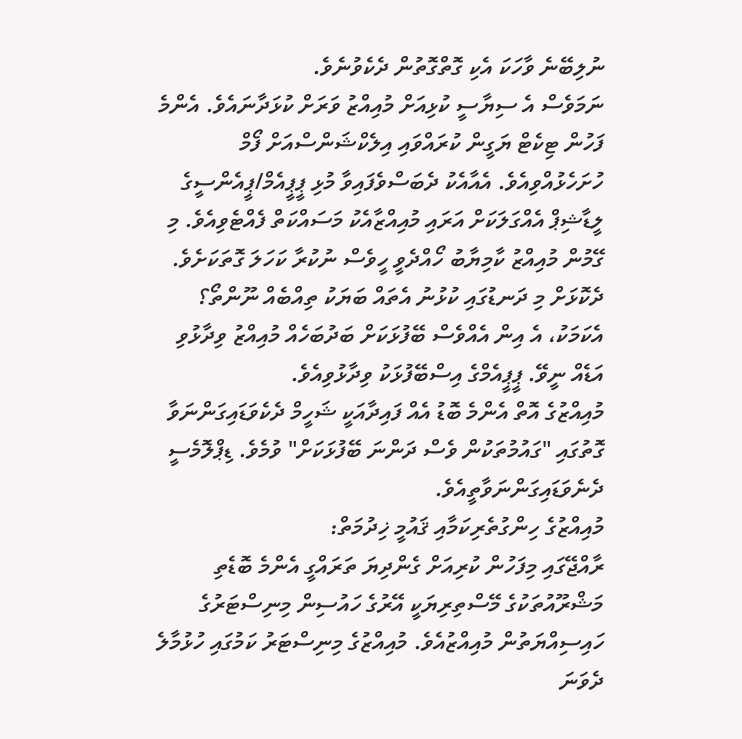ނުލިބޭނެ ވާހަކަ އެކި ގޮތްގޮތުން ދެކެވުނެވެ.
ނަމަވެސް އެ ސިޔާސީ ކުޅިއަށް މުއިއްޒު ވަރަށް ކުޅަދާނައެވެ. އެންމެ ފަހުން ޓިކެޓް ޔަގީން ކުރައްވައި އިލެކްޝަންސްއަށް ފޯމް ހުށަހެޅުއްވިއެވެ. އެއާއެކު ދެބަސްވެފައިވާ މުޅި ޕީޕީއެމް/ޕީއެންސީގެ ލީޑާޝިޕް އެއްގަލަކަށް އަރައި މުއިއްޒާއެކު މަސައްކަތް ފެއްޓެވިއެވެ. މި ގޭމުން މުއިއްޒު ކާމިޔާބު ހޯއްދެވީ ހީވެސް ނުކުރާ ކަހަލަ ގޮތަކަށެވެ.
ދެކޮޅަށް މި ދަނޑުގައި ކުޅުނު އެތައް ބަޔަކު ތިއްބެއް ނޫންތޯ؟ އެކަމަކު، އެ އިން އެއްވެސް ބޭފުޅަކަށް ބަދުބަހެއް މުއިއްޒު ވިދާޅުވި އަޑެއް ނީވޭ. ޕީޕީއެމްގެ އިސްބޭފުޅަކު ވިދާޅުވިއެވެ.
މުއިއްޒުގެ އޮތް އެންމެ ބޮޑު އެއް ފައިދާއަކީ ޝަހީމް ދެކެވަޑައިގަންނަވާ ގޮތުގައި "ގައުމުތަކުން ވެސް ދަންނަ ބޭފުޅަކަށް" ވުމެވެ. ޑިޕްލޮމެސީ ދެނެވަޑައިގަންނަވާތީއެވެ.
މުއިއްޒުގެ ހިންގުތެރިކަމާއި ޤައުމީ ޚިދުމަތް:
ރާއްޖޭގައި މިފަހުން ކުރިއަށް ގެންދިޔަ ތަރައްގީ އެންމެ ބޮޑެތި މަޝްރޫއުތަކުގެ މޭސްތިރިޔަކީ އޭރުގެ ހައުސިން މިނިސްޓަރުގެ ހައިސިއްޔަތުން މުއިއްޒުއެވެ. މުއިއްޒުގެ މިނިސްޓަރު ކަމުގައި ހުޅުމާލެ ދެވަނަ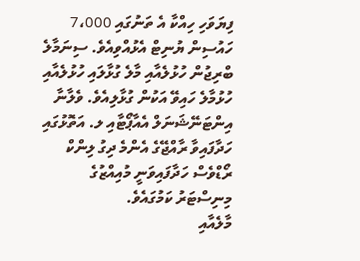ފިޔަވަހި ހިއްކާ އެ ތަނުގައި 7،000 ހައުސިން ޔުނިޓް އެޅުއްވިއެވެ. ސިނަމާލެ ބްރިޖުން ހުޅުލެއާއި މާލެ ގުޅާލައި ހުޅުލެއާއި ހުޅުމާލެ ހައިވޭ އަކުން ގުޅާލިއެވެ. ވެލާނާ އިންޓަނޭޝަނަލް އެއާޕޯޓާއި ލ. އަތޮޅުގައި ހަދާފައިވާ ރާއްޖޭގެ އެންމެ ދިގު ލިންކް ރޯޑްވެސް ހަދާފައިވަނީ މުއިއްޒުގެ މިނިސްޓަރު ކަމުގައެވެ.
މާލެއާއި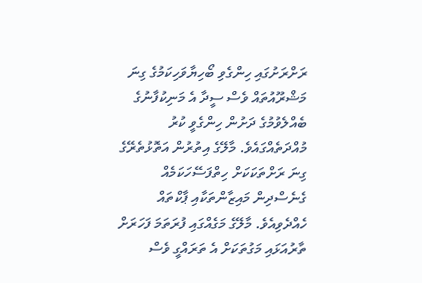ރަށްރަށުގައި ހިންގެވި ބޯހިޔާވަހިކަމުގެ ގިނަ މަޝްރޫއުތައް ވެސް ސީދާ އެ މަނިކުފާނުގެ ބެއްލެވުމުގެ ދަށުން ހިންގެވީ ކުރު މުއްދަތެއްގައެވެ. މާލޭގެ އިތުރުން އަތޮޅުތެރޭގެ ގިނަ ރަށްތަކަކަށް ހިތްފަސޭހަކަމެއް ގެނެސްދިން މައިޒާންތަކާއި ޕާކްތައް ހެއްދެވިއެވެ. މާލޭގެ މަގެއްގައި ފުރަތަމަ ފަހަރަށް ތާރުއަޅައި މަގުތަކަށް އެ ތަރައްގީ ވެސް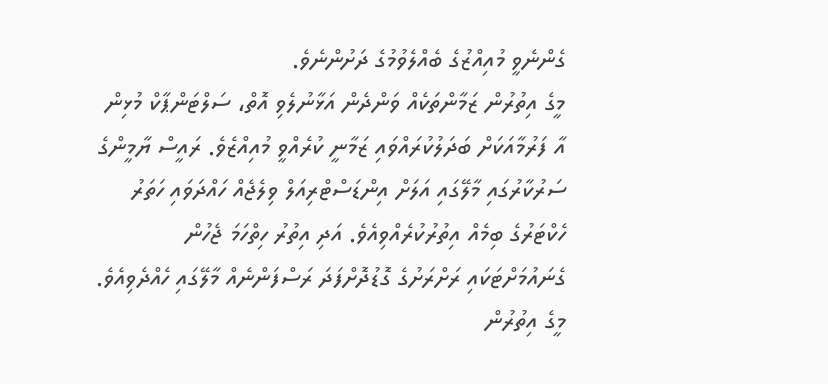ގެންނެވީ މުއިއްޒުގެ ބެއްލެވުމުގެ ދަށުންނެވެ.
މީގެ އިތުރުން ޒަމާންތަކެއް ވަންދެން އަޅާނުލެވި އޮތް، ސަލްޓަންޕާކް މުޅިން އާ ފަރުމާއަކަށް ބަދަލުކުރައްވައި ޒަމާނީ ކުރެއްވީ މުއިއްޒެވެ. ރައީސް ޔާމީންގެ ސަރުކާރުގައި މާލޭގައި އަލަށް އިންޑަސްޓްރިއަލް ވިލެޖެއް ހައްދަވައި ހަތަރު ހެކްޓަރުގެ ބިމެއް އިތުރުކުރެއްވިއެވެ. އަދި އިތުރު ހިތްހަމަ ޖެހުން ގެނައުމަށްޓަކައި ރަށްރަށުގެ ގޮޑުދޮށްފަދަ ރަސްފަންނެއް މާލޭގައި ހެއްދެވިއެވެ. މީގެ އިތުރުން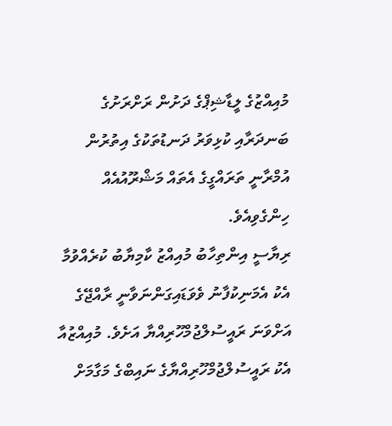މުއިއްޒުގެ ލީޑާޝިޕްގެ ދަށުން ރަށްރަށުގެ ބަނދަރާއި ކުޅިވަރު ދަނޑުތަކުގެ އިތުރުން އުމްރާނީ ތަރައްގީގެ އެތައް މަޝްރޫއުއެއް ހިންގެވިއެވެ.
ރިޔާސީ އިންތިހާބު މުއިއްޒު ކާމިޔާބު ކުރެއްވުމާ އެކު އެމަނިކުފާނު ވެވަޑައިގަންނަވާނީ ރާއްޖޭގެ އަށްވަނަ ރައީސުލްޖުމްހޫރިއްޔާ އަށެވެ. މުއިއްޒުއާ އެކު ރައީސުލްޖުމްހޫރިއްޔާގެ ނައިބްގެ މަގާމަށް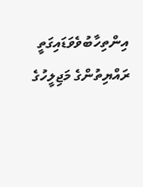އިންތިހާބުވެވަޑައިގަތީ ރައްޔިތުންގެ މަޖިލީހުގެ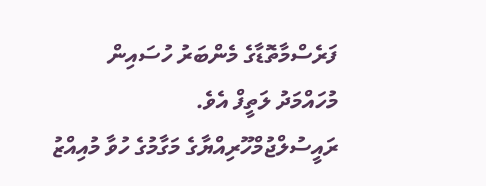ފަރެސްމާތޮޑާގެ މެންބަރު ހުސައިން މުހައްމަދު ލަތީފް އެވެ.
ރައީސުލްޖުމްހޫރިއްޔާގެ މަގާމުގެ ހުވާ މުއިއްޒު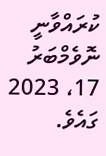ކުރައްވާނީ ނޮވެމްބަރު 17، 2023 ގައެވެ.